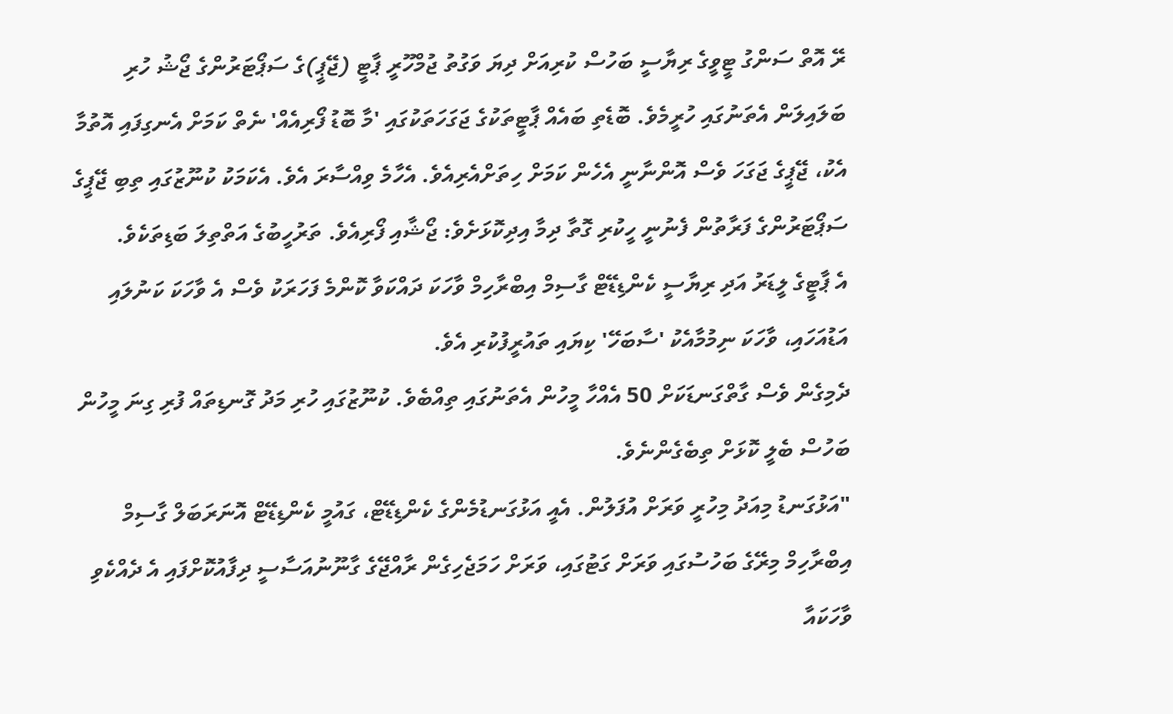ރޭ އޮތް ސަންގު ޓީވީގެ ރިޔާސީ ބަހުސް ކުރިއަށް ދިޔަ ވަގުތު ޖުމްހޫރީ ޕާޓީ (ޖޭޕީ)ގެ ސަޕޯޓަރުންގެ ޖޯޝު ހުރި ބަލައިލަން އެތަނުގައި ހުރީމެވެ. ބޮޑެތި ބައެއް ޕާޓީތަކުގެ ޖަގަހަތަކުގައި 'މާ ބޮޑު ފޯރިއެއް' ނެތް ކަމަށް އެނގިފައި އޮތުމާ އެކު، ޖޭޕީގެ ޖަގަހަ ވެސް އޮންނާނީ އެހެން ކަމަށް ހިތަށްއެރިއެވެ. އެހާމެ ވިއްސާރަ އެވެ. އެކަމަކު ކުނޫޒުގައި ތިބި ޖޭޕީގެ ސަޕޯޓަރުންގެ ފަރާތުން ފެނުނީ ހީކުރި ގޮތާ ދިމާ އިދިކޮޅަށެވެ: ޖޯޝާއި ފޯރިއެވެ. ތަރުހީބުގެ އަތްތިލަ ބަޑިތަކެވެ.
އެ ޕާޓީގެ ލީޑަރު އަދި ރިޔާސީ ކެންޑިޑޭޓް ގާސިމް އިބްރާހިމް ވާހަކަ ދައްކަވާ ކޮންމެ ފަހަރަކު ވެސް އެ ވާހަކަ ކަނުލައި އަޑުއަހައި، ވާހަކަ ނިމުމާއެކު 'ސާބަހޭ' ކިޔައި ތައުރީފުކުރި އެވެ.
ދެމިގެން ވެސް ގާތްގަނޑަކަށް 50 އެއްހާ މީހުން އެތަނުގައި ތިއްބެވެ. ކުނޫޒުގައި ހުރި މަދު ގޮނޑިތައް ފުރި ގިނަ މީހުން ބަހުސް ބެލީ ކޮޅަށް ތިބެގެންނެވެ.
"އަޅުގަނޑު މިއަދު މިހުރީ ވަރަށް އުފަލުން. އެއީ އަޅުގަނޑުމެންގެ ކެންޑިޑޭޓް، ގައުމީ ކެންޑިޑޭޓް އޮނަރަބަލް ގާސިމް އިބްރާހިމް މިރޭގެ ބަހުސުގައި ވަރަށް ގަޓުގައި، ވަރަށް ހަމަޖެހިގެން ރާއްޖޭގެ ގާނޫނުއަސާސީ ދިފާއުކޮށްފައި އެ ދެއްކެވި ވާހަކައާ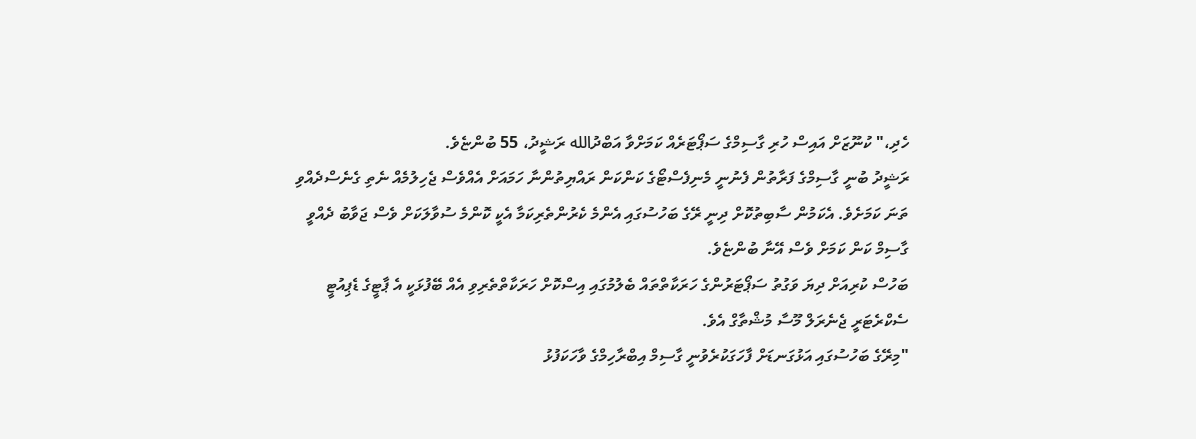ހެދި،" ކުނޫޒަށް އައިސް ހުރި ގާސިމްގެ ސަޕޯޓަރެއް ކަމަށްވާ އަބްދުالله ރަޝީދު، 55 ބުންޏެވެ.
ރަޝީދު ބުނީ ގާސިމްގެ ފަރާތުން ފެނުނީ މެނިފެސްޓޯގެ ކަންކަން ރައްޔިތުންނާ ހަމައަށް އެއްވެސް ޖެހިލުމެއް ނެތި ގެނެސްދެއްވި ތަނަ ކަމަށެވެ. އެކަމުން ސާބިތުކޮށް ދިނީ ރޭގެ ބަހުސުގައި އެންމެ ކެރުންތެރިކަމާ އެކީ ކޮންމެ ސުވާލަކަށް ވެސް ޖަވާބު ދެއްވީ ގާސިމް ކަން ކަމަށް ވެސް އޭނާ ބުންޏެވެ.
ބަހުސް ކުރިއަށް ދިޔަ ވަގުތު ސަޕޯޓަރުންގެ ހަރަކާތްތައް ބެލުމުގައި އިސްކޮށް ހަރަކާތްތެރިވި އެއް ބޭފުޅަކީ އެ ޕާޓީގެ ޑެޕިއުޓީ ސެކްރެޓަރީ ޖެނެރަލް މޫސާ މުޝްތާގް އެވެ.
"މިރޭގެ ބަހުސުގައި އަޅުގަނޑަށް ފާހަގަކުރެވުނީ ގާސިމް އިބްރާހިމްގެ ވާހަކަފުޅު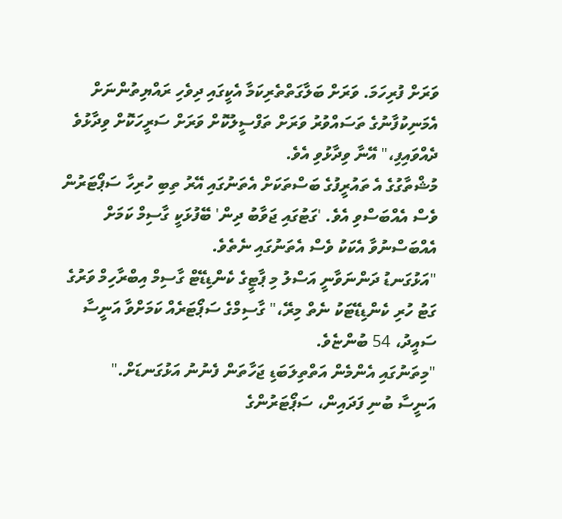ވަރަށް ފުރިހަމަ. ވަރަށް ބަލާގަތްތެރިކަމާ އެކީގައި ދިވެހި ރައްޔިތުންނަށް އެމަނިކުފާނުގެ ތަސައްވުރު ވަރަށް ތަފްސީލުކޮށް ވަރަށް ސަރީހަކޮށް ވިދާޅުވެ ދެއްވައިފި،" އޭނާ ވިދާޅުވި އެވެ.
މުޝްތާގުގެ އެ ތައުރީފުގެ ބަސްތަކަށް އެތަނުގައި އޭރު ތިބި ހުރިހާ ސަޕޯޓަރުން ވެސް އެއްބަސްވި އެވެ. 'ގަޓުގައި ޖަވާބު ދިން' ބޭފުޅަކީ ގާސިމް ކަމަށް އެއްބަސްނުވާ އެކަކު ވެސް އެތަނުގައި ނެތެވެ.
"އަޅުގަނޑު ދަންނަވާނީ އަސްލު މި ޕާޓީގެ ކެންޑިޑޭޓް ގާސިމް އިބްރާހިމް ވަރުގެ ގަޓު ހުރި ކެންޑިޑޭޓަކު ނެތް މިރޭ،" ގާސިމްގެ ސަޕޯޓަރެއް ކަމަށްވާ އަނީސާ ސައީދު، 54 ބުންޏެވެ.
"މިތަނުގައި އެންމެން އަތްތިލަބަޑި ޖަހާތަން ފެނުނު އަޅުގަނޑަށް."
އަނީސާ ބުނި ފަދައިން، ސަޕޯޓަރުންގެ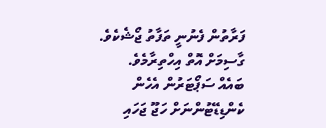ފަރާތުން ފެނުނީ ތަފާތު ޖޯޝެކެވެ. ގާސިމަށް އޮތް އިހްތިރާމެވެ.
ބައެއް ސަޕޯޓަރުން އެހެން ކެންޑިޑޭޓުންނަށް ހަޖޫ ޖަހައި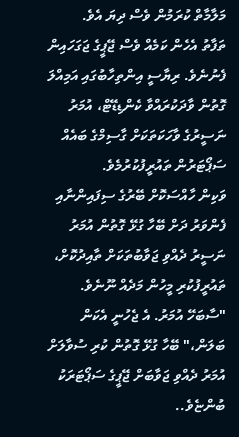މަލާމާތް ކުރަމުން ވެސް ދިޔަ އެވެ.
ތަފާތު އެހެން ކަމެއް ވެސް ޖޭޕީގެ ޖަގަހައިން ފެނުނެވެ. ރިޔާސީ އިންތިހާބުގައި އަމިއްލަ ގޮތުން ވާދަކުރައްވާ ކެންޑިޑޭޓް، އުމަރު ނަސީރުގެ ވާހަކަތަކަށް ގާސިމްގެ ބައެއް ސަޕޯޓަރުން ތައުރީފުކުރުމެވެ.
ވަކިން ހާއްސަކޮށް ބޭރުގެ ސިފައިންނާއި ފެންވަރު ދަށް ބޭހާ ގުޅޭ ގޮތުން އުމަރު ނަސީރު ދެއްވި ޖަވާބުތަކަށް ތާއިދުކޮށް، ތައުރީފުކުރި މީހުން މަދެއް ނޫނެވެ.
"ސާބަހޭ އުމަރު. އެ ޖެހުނީ އެކަން ބަލަން،" ބޭހާ ގުޅޭ ގޮތުން ކުރި ސުވާލަށް އުމަރު ދެއްވި ޖަވާބަށް ޖޭޕީގެ ސަޕޯޓަރަކު ބުންޏެވެ..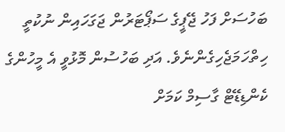ބަހުސަށް ފަހު ޖޭޕީގެ ސަޕޯޓަރުން ޖަގަހައިން ނުކުތީ ހިތްހަމަޖެހިގެންނެވެ. އަދި ބަހުސުން މޮޅުވީ އެ މީހުންގެ ކެންޑިޑޭޓް ގާސިމް ކަމަށް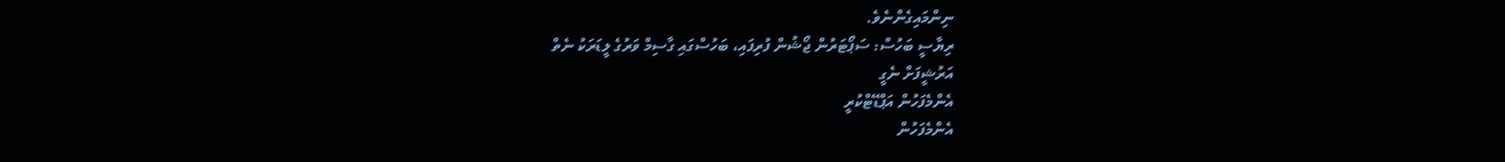ނިންމައިގެންނެވެ.
ރިޔާސީ ބަހުސް: ސަޕޯޓަރުން ޖޯޝުން ފުރިފައި، ބަހުސްގައި ގާސިމް ވަރުގެ ލީޑަރަކު ނެތް
އަރުޝީފަށް ނެގީ
އެންމެފަހުން އަޕްޑޭޓްކުރީ
އެންމެފަހުން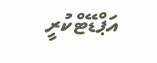އަޕްޑޭޓްކުރީ